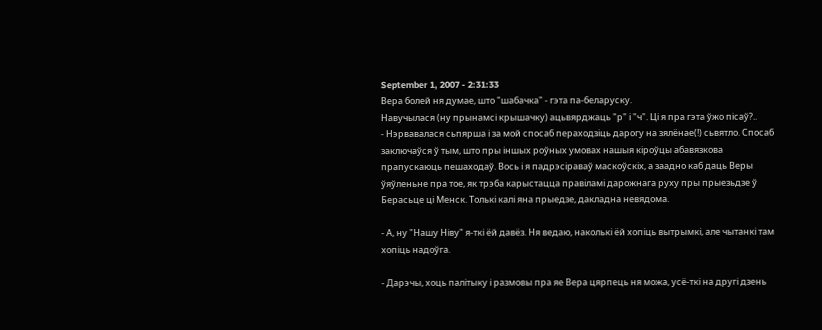September 1, 2007 - 2:31:33
Вера болей ня думае, што "шабачка" - гэта па-беларуску.
Навучылася (ну прынамсі крышачку) ацьвярджаць "р" і "ч". Ці я пра гэта ўжо пісаў?..
- Нэрвавалася сьпярша і за мой спосаб пераходзіць дарогу на зялёнае(!) сьвятло. Спосаб заключаўся ў тым, што пры іншых роўных умовах нашыя кіроўцы абавязкова прапускаюць пешаходаў. Вось і я падрэсіраваў маскоўскіх, а заадно каб даць Веры ўяўленьне пра тое, як трэба карыстацца правіламі дарожнага руху пры прыезьдзе ў Берасьце ці Менск. Толькі калі яна прыедзе, дакладна невядома.

- А, ну "Нашу Ніву" я-ткі ёй давёз. Ня ведаю, наколькі ёй хопіць вытрымкі, але чытанкі там хопіць надоўга.

- Дарэчы, хоць палітыку і размовы пра яе Вера цярпець ня можа, усё-ткі на другі дзень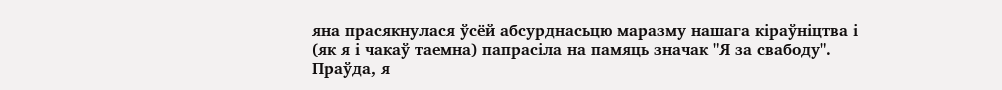яна прасякнулася ўсёй абсурднасьцю маразму нашага кіраўніцтва і (як я і чакаў таемна) папрасіла на памяць значак "Я за свабоду". Праўда, я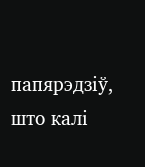папярэдзіў, што калі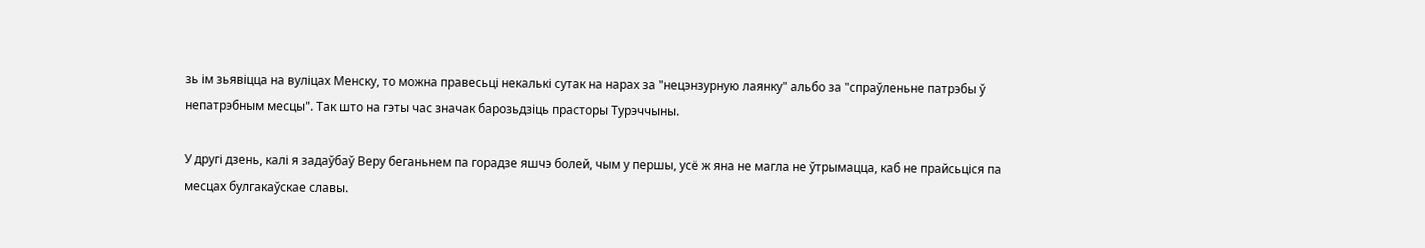зь ім зьявіцца на вуліцах Менску, то можна правесьці некалькі сутак на нарах за "нецэнзурную лаянку" альбо за "спраўленьне патрэбы ў непатрэбным месцы". Так што на гэты час значак барозьдзіць прасторы Турэччыны.

У другі дзень, калі я задаўбаў Веру беганьнем па горадзе яшчэ болей, чым у першы, усё ж яна не магла не ўтрымацца, каб не прайсьціся па месцах булгакаўскае славы.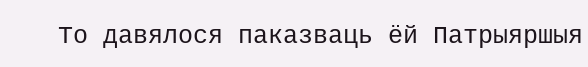То давялося паказваць ёй Патрыяршыя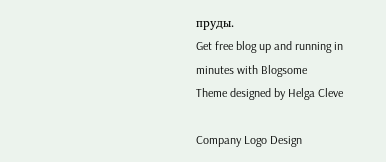пруды.
Get free blog up and running in minutes with Blogsome
Theme designed by Helga Cleve

Company Logo Design